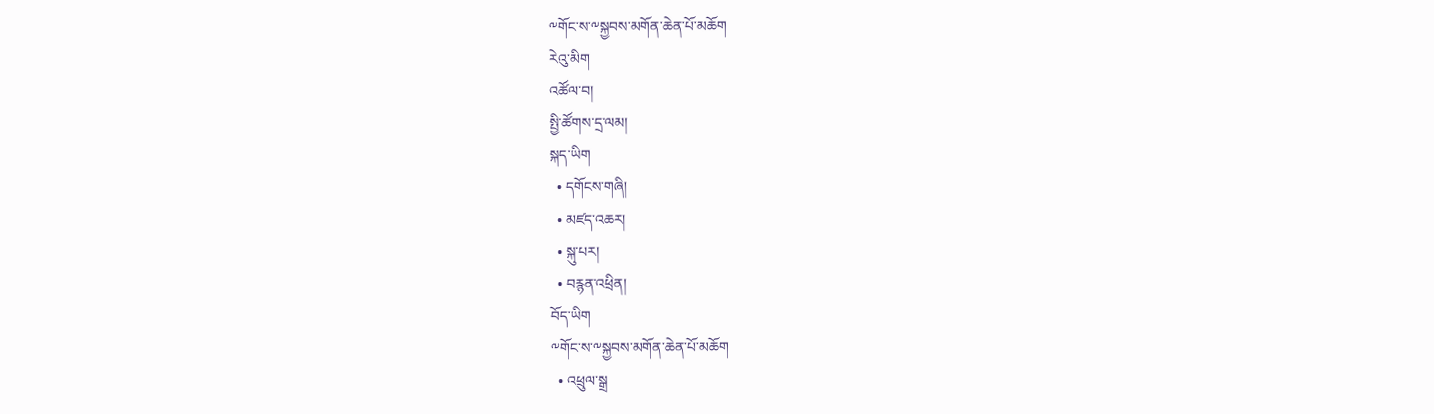༸གོང་ས་༸སྐྱབས་མགོན་ཆེན་པོ་མཆོག
རེའུ་མིག
འཚོལ་བ།
སྤྱི་ཚོགས་དྲ་ལམ།
སྐད་ཡིག
  • དགོངས་གཞི།
  • མཛད་འཆར།
  • སྐུ་པར།
  • བརྙན་འཕྲིན།
བོད་ཡིག
༸གོང་ས་༸སྐྱབས་མགོན་ཆེན་པོ་མཆོག
  • འཕྲུལ་སྒྲ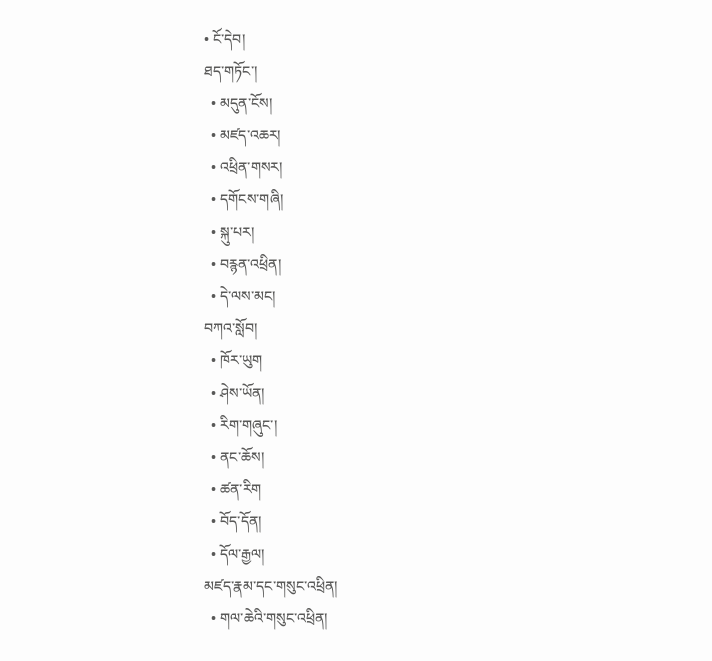• ངོ་དེབ།
ཐད་གཏོང་།
  • མདུན་ངོས།
  • མཛད་འཆར།
  • འཕྲིན་གསར།
  • དགོངས་གཞི།
  • སྐུ་པར།
  • བརྙན་འཕྲིན།
  • དེ་ལས་མང།
བཀའ་སློབ།
  • ཁོར་ཡུག
  • ཤེས་ཡོན།
  • རིག་གཞུང་།
  • ནང་ཆོས།
  • ཚན་རིག
  • བོད་དོན།
  • དོལ་རྒྱལ།
མཛད་རྣམ་དང་གསུང་འཕྲིན།
  • གལ་ཆེའི་གསུང་འཕྲིན།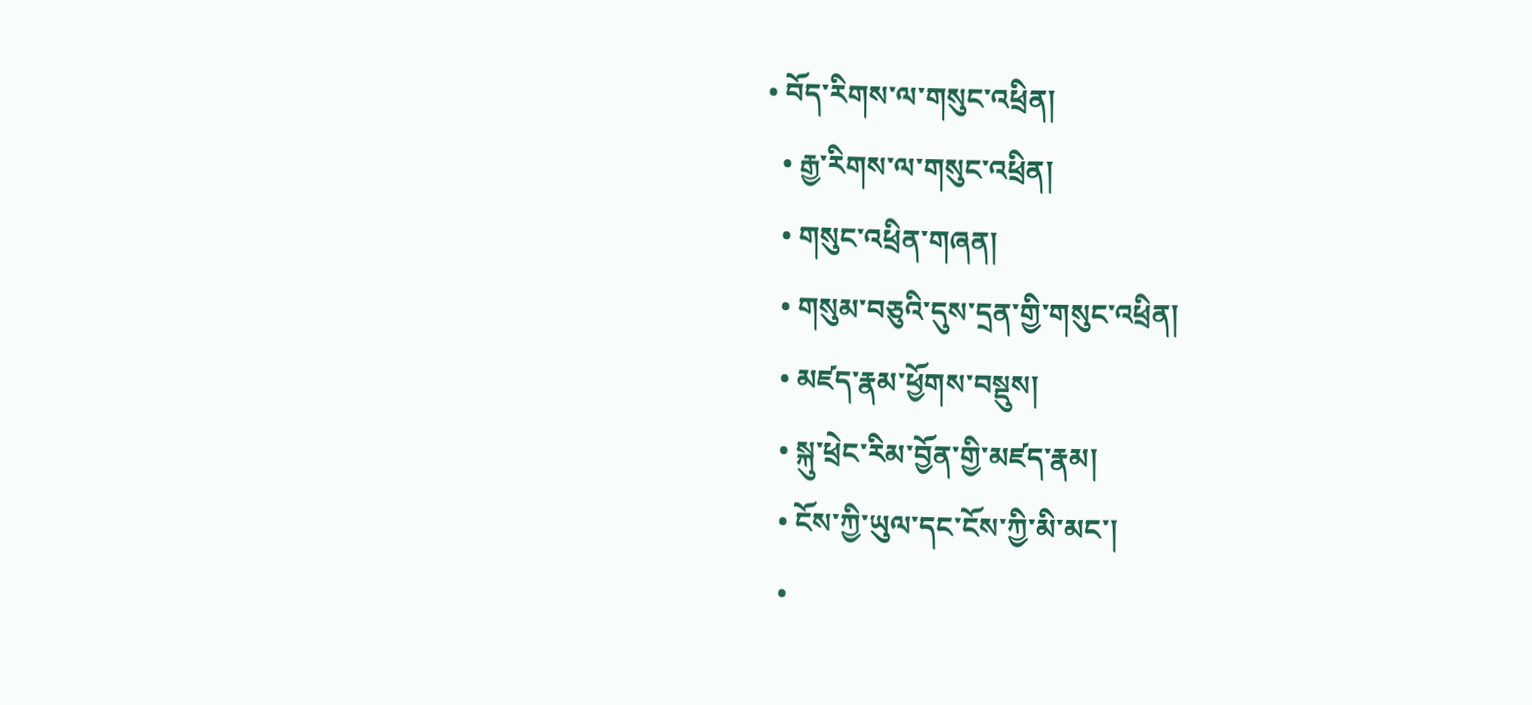• བོད་རིགས་ལ་གསུང་འཕྲིན།
  • རྒྱ་རིགས་ལ་གསུང་འཕྲིན།
  • གསུང་འཕྲིན་གཞན།
  • གསུམ་བཅུའི་དུས་དྲན་གྱི་གསུང་འཕྲིན།
  • མཛད་རྣམ་ཕྱོགས་བསྡུས།
  • སྐུ་ཕྲེང་རིམ་བྱོན་གྱི་མཛད་རྣམ།
  • ངོས་ཀྱི་ཡུལ་དང་ངོས་ཀྱི་མི་མང་།
  •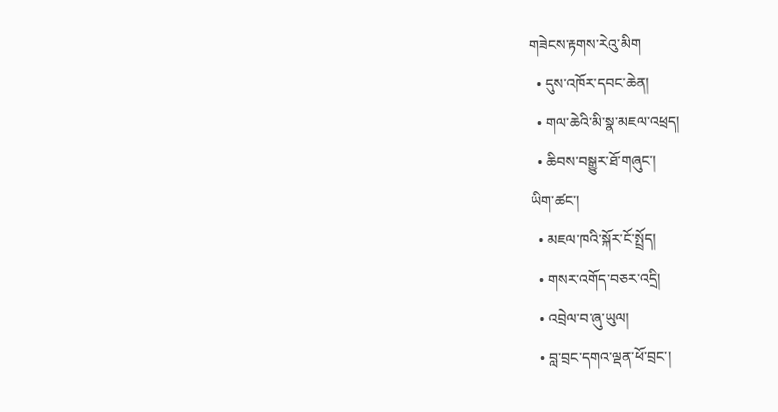གཟེངས་རྟགས་རེའུ་མིག
  • དུས་འཁོར་དབང་ཆེན།
  • གལ་ཆེའི་མི་སྣ་མཇལ་འཕྲད།
  • ཆིབས་བསྒྱུར་ཐོ་གཞུང་།
ཡིག་ཚང་།
  • མཇལ་ཁའི་སྐོར་ངོ་སྤྲོད།
  • གསར་འགོད་བཅར་འདྲི།
  • འབྲེལ་བ་ཞུ་ཡུལ།
  • བླ་བྲང་དགའ་ལྡན་ཕོ་བྲང་།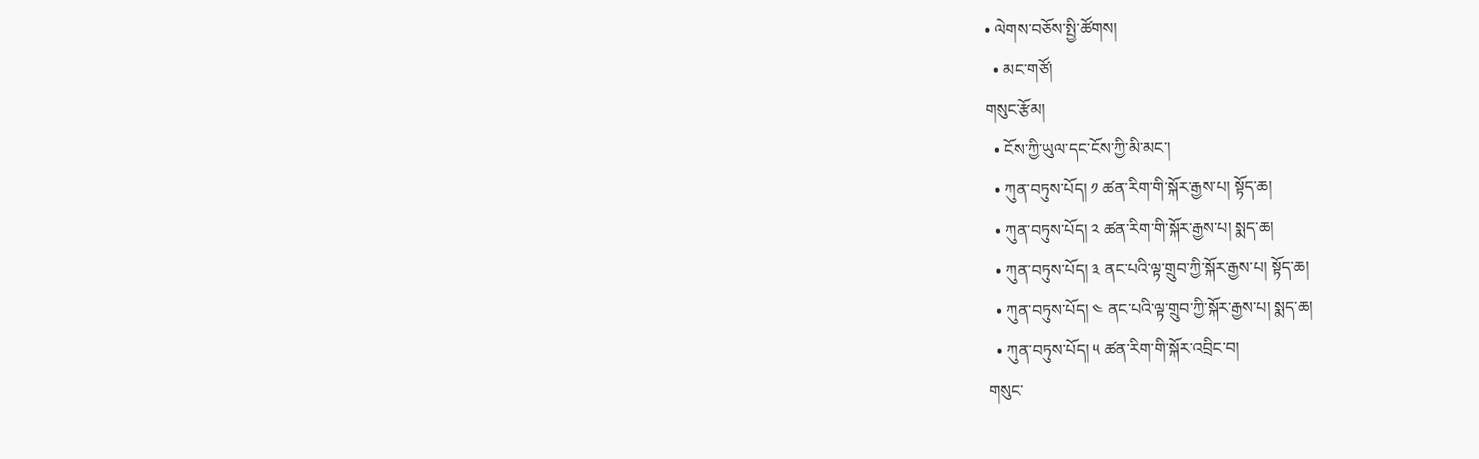• ལེགས་བཅོས་སྤྱི་ཚོགས།
  • མང་གཙོ།
གསུང་རྩོམ།
  • ངོས་ཀྱི་ཡུལ་དང་ངོས་ཀྱི་མི་མང་།
  • ཀུན་བཏུས་པོད། ༡ ཚན་རིག་གི་སྐོར་རྒྱས་པ། སྟོད་ཆ།
  • ཀུན་བཏུས་པོད། ༢ ཚན་རིག་གི་སྐོར་རྒྱས་པ། སྨད་ཆ།
  • ཀུན་བཏུས་པོད། ༣ ནང་པའི་ལྟ་གྲུབ་ཀྱི་སྐོར་རྒྱས་པ། སྟོད་ཆ།
  • ཀུན་བཏུས་པོད། ༤ ནང་པའི་ལྟ་གྲུབ་ཀྱི་སྐོར་རྒྱས་པ། སྨད་ཆ།
  • ཀུན་བཏུས་པོད། ༥ ཚན་རིག་གི་སྐོར་འབྲིང་བ།
གསུང་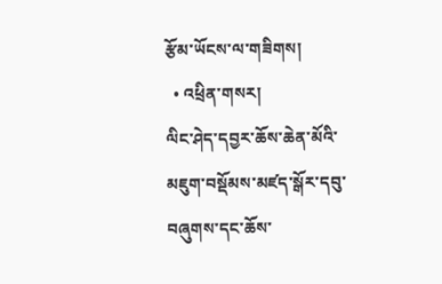རྩོམ་ཡོངས་ལ་གཟིགས།
  • འཕྲིན་གསར།
ལིང་ཤེད་དབྱར་ཆོས་ཆེན་མོའི་མཇུག་བསྡོམས་མཛད་སྒོར་དབུ་བཞུགས་དང་ཆོས་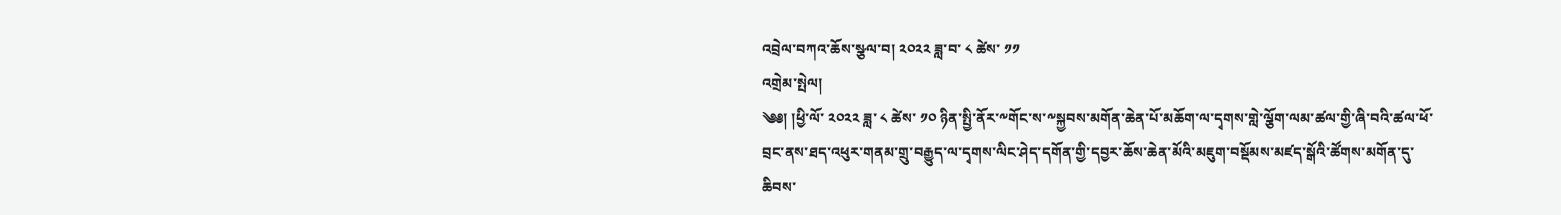འབྲེལ་བཀའ་ཆོས་སྩལ་བ། ༢༠༢༢ ཟླ་བ་ ༨ ཚེས་ ༡༡
འགྲེམ་སྤེལ།
༄༅། །ཕྱི་ལོ་ ༢༠༢༢ ཟླ་ ༨ ཚེས་ ༡༠ ཉིན་སྤྱི་ནོར་༸གོང་ས་༸སྐྱབས་མགོན་ཆེན་པོ་མཆོག་ལ་དྭགས་གླེ་ལྕོག་ལམ་ཚལ་གྱི་ཞི་བའི་ཚལ་ཕོ་བྲང་ནས་ཐད་འཕུར་གནམ་གྲུ་བརྒྱུད་ལ་དྭགས་ལིང་ཤེད་དགོན་གྱི་དབྱར་ཆོས་ཆེན་མོའི་མཇུག་བསྡོམས་མཛད་སྒོའི་ཚོགས་མགོན་དུ་ཆིབས་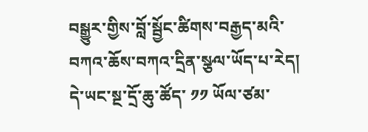བསྒྱུར་གྱིས་བློ་སྦྱོང་ཚིགས་བརྒྱད་མའི་བཀའ་ཆོས་བཀའ་དྲིན་སྩལ་ཡོད་པ་རེད།
དེ་ཡང་སྔ་དྲོ་ཆུ་ཚོད་ ༡༡ ཡོལ་ཙམ་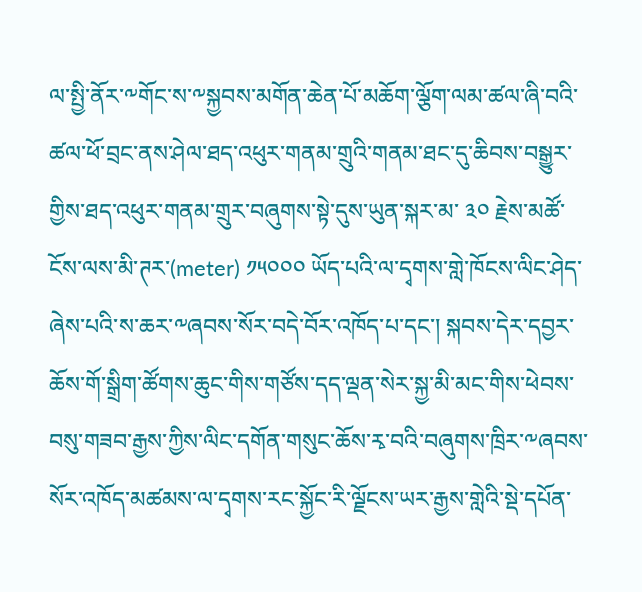ལ་སྤྱི་ནོར་༸གོང་ས་༸སྐྱབས་མགོན་ཆེན་པོ་མཆོག་ལྕོག་ལམ་ཚལ་ཞི་བའི་ཚལ་ཕོ་བྲང་ནས་ཤེལ་ཐད་འཕུར་གནམ་གྲུའི་གནམ་ཐང་དུ་ཆིབས་བསྒྱུར་གྱིས་ཐད་འཕུར་གནམ་གྲུར་བཞུགས་སྟེ་དུས་ཡུན་སྐར་མ་ ༣༠ རྗེས་མཚོ་ངོས་ལས་མི་ཊར་(meter) ༡༥༠༠༠ ཡོད་པའི་ལ་དྭགས་གླེ་ཁོངས་ལིང་ཤེད་ཞེས་པའི་ས་ཆར་༸ཞབས་སོར་བདེ་བོར་འཁོད་པ་དང་། སྐབས་དེར་དབྱར་ཆོས་གོ་སྒྲིག་ཚོགས་ཆུང་གིས་གཙོས་དད་ལྡན་སེར་སྐྱ་མི་མང་གིས་ཕེབས་བསུ་གཟབ་རྒྱས་ཀྱིས་ལིང་དགོན་གསུང་ཆོས་རྭ་བའི་བཞུགས་ཁྲིར་༸ཞབས་སོར་འཁོད་མཚམས་ལ་དྭགས་རང་སྐྱོང་རི་ལྗོངས་ཡར་རྒྱས་གླེའི་སྡེ་དཔོན་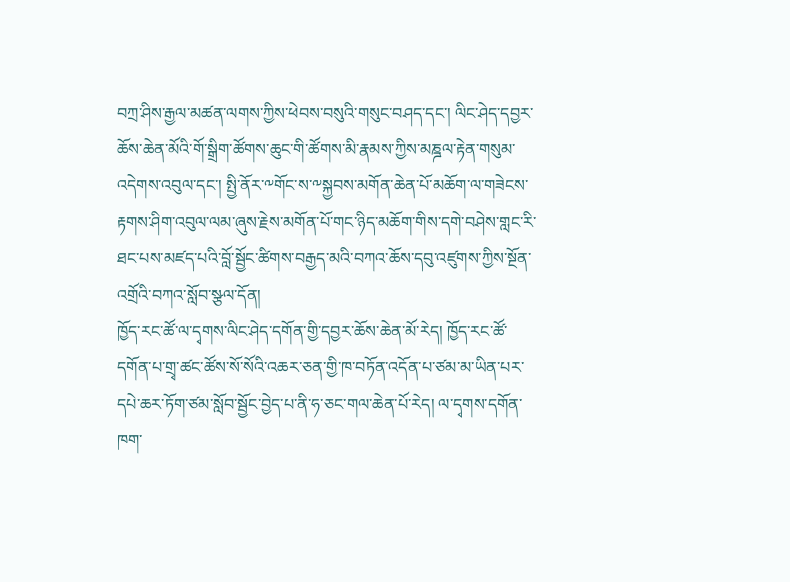བཀྲ་ཤིས་རྒྱལ་མཚན་ལགས་ཀྱིས་ཕེབས་བསུའི་གསུང་བཤད་དང་། ལིང་ཤེད་དབྱར་ཆོས་ཆེན་མོའི་གོ་སྒྲིག་ཚོགས་ཆུང་གི་ཚོགས་མི་རྣམས་ཀྱིས་མཎྜལ་རྟེན་གསུམ་འདེགས་འབུལ་དང་། སྤྱི་ནོར་༸གོང་ས་༸སྐྱབས་མགོན་ཆེན་པོ་མཆོག་ལ་གཟེངས་རྟགས་ཤིག་འབུལ་ལམ་ཞུས་རྗེས་མགོན་པོ་གང་ཉིད་མཆོག་གིས་དགེ་བཤེས་གླང་རི་ཐང་པས་མཛད་པའི་བློ་སྦྱོང་ཚིགས་བརྒྱད་མའི་བཀའ་ཆོས་དབུ་འཛུགས་ཀྱིས་སྔོན་འགྲོའི་བཀའ་སློབ་སྩལ་དོན།
ཁྱོད་རང་ཚོ་ལ་དྭགས་ལིང་ཤེད་དགོན་གྱི་དབྱར་ཆོས་ཆེན་མོ་རེད། ཁྱོད་རང་ཚོ་དགོན་པ་གྲྭ་ཚང་ཚོས་སོ་སོའི་འཆར་ཅན་གྱི་ཁ་བཏོན་འདོན་པ་ཙམ་མ་ཡིན་པར་དཔེ་ཆར་ཏོག་ཙམ་སློབ་སྦྱོང་བྱེད་པ་ནི་ཧ་ཅང་གལ་ཆེན་པོ་རེད། ལ་དྭགས་དགོན་ཁག་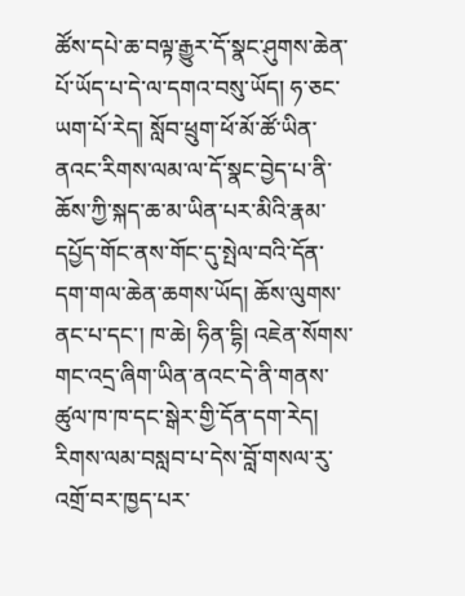ཚོས་དཔེ་ཆ་བལྟ་རྒྱུར་དོ་སྣང་ཤུགས་ཆེན་པོ་ཡོད་པ་དེ་ལ་དགའ་བསུ་ཡོད། ཧ་ཅང་ཡག་པོ་རེད། སློབ་ཕྲུག་ཕོ་མོ་ཚོ་ཡིན་ནའང་རིགས་ལམ་ལ་དོ་སྣང་བྱེད་པ་ནི་ཆོས་ཀྱི་སྐད་ཆ་མ་ཡིན་པར་མིའི་རྣམ་དཔྱོད་གོང་ནས་གོང་དུ་སྤེལ་བའི་དོན་དག་གལ་ཆེན་ཆགས་ཡོད། ཆོས་ལུགས་ནང་པ་དང་། ཁ་ཆེ། ཧིན་དྷི། འཇེན་སོགས་གང་འདྲ་ཞིག་ཡིན་ནའང་དེ་ནི་གནས་ཚུལ་ཁ་ཁ་དང་སྒེར་གྱི་དོན་དག་རེད། རིགས་ལམ་བསླབ་པ་དེས་བློ་གསལ་རུ་འགྲོ་བར་ཁྱད་པར་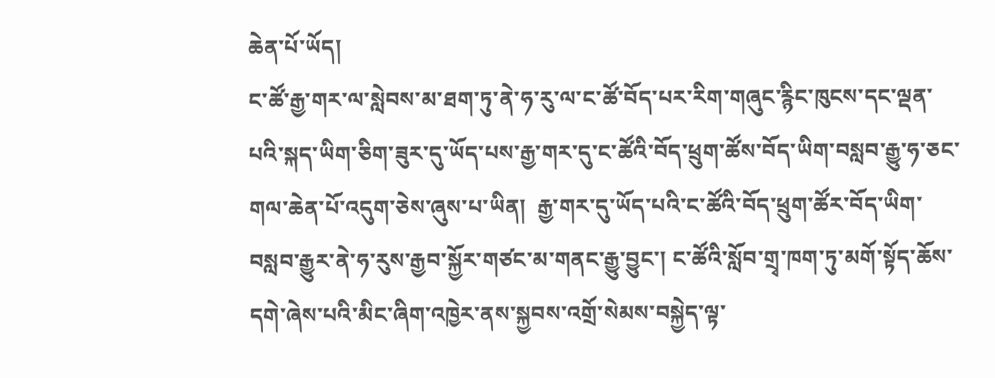ཆེན་པོ་ཡོད།
ང་ཚོ་རྒྱ་གར་ལ་སླེབས་མ་ཐག་ཏུ་ནེ་ཧ་རུ་ལ་ང་ཚོ་བོད་པར་རིག་གཞུང་རྙིང་ཁུངས་དང་ལྡན་པའི་སྐད་ཡིག་ཅིག་ཟུར་དུ་ཡོད་པས་རྒྱ་གར་དུ་ང་ཚོའི་བོད་ཕྲུག་ཚོས་བོད་ཡིག་བསླབ་རྒྱུ་ཧ་ཅང་གལ་ཆེན་པོ་འདུག་ཅེས་ཞུས་པ་ཡིན།  རྒྱ་གར་དུ་ཡོད་པའི་ང་ཚོའི་བོད་ཕྲུག་ཚོར་བོད་ཡིག་བསླབ་རྒྱུར་ནེ་ཧ་རུས་རྒྱབ་སྐྱོར་གཙང་མ་གནང་རྒྱུ་བྱུང་། ང་ཚོའི་སློབ་གྲྭ་ཁག་ཏུ་མགོ་སྟོད་ཆོས་དགེ་ཞེས་པའི་མིང་ཞིག་འཁྱེར་ནས་སྐྱབས་འགྲོ་སེམས་བསྐྱེད་ལྟ་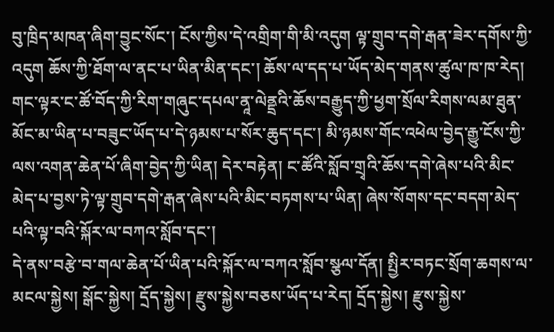བུ་ཁྲིད་མཁན་ཞིག་བྱུང་སོང་། ངོས་ཀྱིས་དེ་འགྲིག་གི་མི་འདུག ལྟ་གྲུབ་དགེ་རྒན་ཟེར་དགོས་ཀྱི་འདུག ཆོས་ཀྱི་ཐོག་ལ་ནང་པ་ཡིན་མིན་དང་། ཆོས་ལ་དད་པ་ཡོད་མེད་གནས་ཚུལ་ཁ་ཁ་རེད། གང་ལྟར་ང་ཚོ་བོད་ཀྱི་རིག་གཞུང་དཔལ་ནཱ་ལེནྡྲའི་ཆོས་བརྒྱུད་ཀྱི་ཕྱག་སྲོལ་རིགས་ལམ་ཐུན་མོང་མ་ཡིན་པ་བཟུང་ཡོད་པ་དེ་ཉམས་པ་སོར་ཆུད་དང་། མི་ཉམས་གོང་འཕེལ་བྱེད་རྒྱུ་ངོས་ཀྱི་ལས་འགན་ཆེན་པོ་ཞིག་བྱེད་ཀྱི་ཡིན། དེར་བརྟེན། ང་ཚོའི་སློབ་གྲྭའི་ཆོས་དགེ་ཞེས་པའི་མིང་མེད་པ་བྱས་ཏེ་ལྟ་གྲུབ་དགེ་རྒན་ཞེས་པའི་མིང་བཏགས་པ་ཡིན། ཞེས་སོགས་དང་བདག་མེད་པའི་ལྟ་བའི་སྐོར་ལ་བཀའ་སློབ་དང་།
དེ་ནས་བརྩེ་བ་གལ་ཆེན་པོ་ཡིན་པའི་སྐོར་ལ་བཀའ་སློབ་སྩལ་དོན། སྤྱིར་བཏང་སྲོག་ཆགས་ལ་མངལ་སྐྱེས། སྒོང་སྐྱེས། དྲོད་སྐྱེས། རྫུས་སྐྱེས་བཅས་ཡོད་པ་རེད། དྲོད་སྐྱེས། རྫུས་སྐྱེས་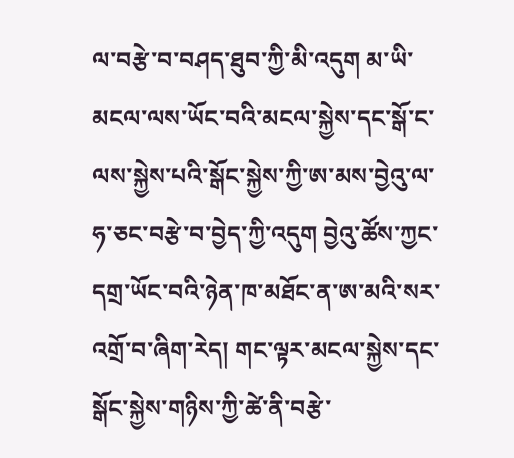ལ་བརྩེ་བ་བཤད་ཐུབ་ཀྱི་མི་འདུག མ་ཡི་མངལ་ལས་ཡོང་བའི་མངལ་སྐྱེས་དང་སྒོ་ང་ལས་སྐྱེས་པའི་སྒོང་སྐྱེས་ཀྱི་ཨ་མས་བྱེའུ་ལ་ཧ་ཅང་བརྩེ་བ་བྱེད་ཀྱི་འདུག བྱེའུ་ཚོས་ཀྱང་དགྲ་ཡོང་བའི་ཉེན་ཁ་མཐོང་ན་ཨ་མའི་སར་འགྲོ་བ་ཞིག་རེད། གང་ལྟར་མངལ་སྐྱེས་དང་སྒོང་སྐྱེས་གཉིས་ཀྱི་ཚེ་ནི་བརྩེ་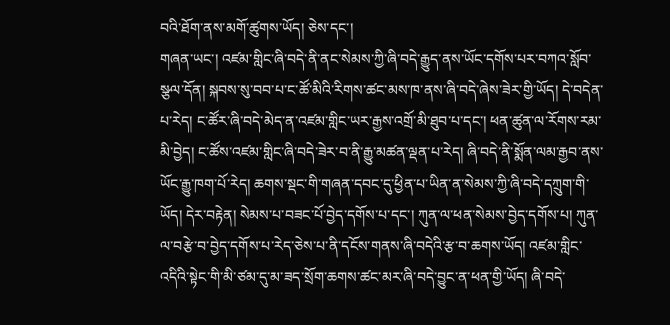བའི་ཐོག་ནས་མགོ་ཚུགས་ཡོད། ཅེས་དང་།
གཞན་ཡང་། འཛམ་གླིང་ཞི་བདེ་ནི་ནང་སེམས་ཀྱི་ཞི་བདེ་རྒྱུད་ནས་ཡོང་དགོས་པར་བཀའ་སློབ་སྩལ་དོན། སྐབས་སུ་བབ་པ་ང་ཚོ་མིའི་རིགས་ཚང་མས་ཁ་ནས་ཞི་བདེ་ཞེས་ཟེར་གྱི་ཡོད། དེ་བདེན་པ་རེད། ང་ཚོར་ཞི་བདེ་མེད་ན་འཛམ་གླིང་ཡར་རྒྱས་འགྲོ་མི་ཐུབ་པ་དང་། ཕན་ཚུན་ལ་རོགས་རམ་མི་བྱེད། ང་ཚོས་འཛམ་གླིང་ཞི་བདེ་ཟེར་བ་ནི་རྒྱུ་མཚན་ལྡན་པ་རེད། ཞི་བདེ་ནི་སྨོན་ལམ་རྒྱབ་ནས་ཡོང་རྒྱུ་ཁག་པོ་རེད། ཆགས་སྡང་གི་གཞན་དབང་དུ་ཕྱིན་པ་ཡིན་ན་སེམས་ཀྱི་ཞི་བདེ་དཀྲུག་གི་ཡོད། དེར་བརྟེན། སེམས་པ་བཟང་པོ་བྱེད་དགོས་པ་དང་། ཀུན་ལ་ཕན་སེམས་བྱེད་དགོས་པ། ཀུན་ལ་བརྩེ་བ་བྱེད་དགོས་པ་རེད་ཅེས་པ་ནི་དངོས་གནས་ཞི་བདེའི་རྩ་བ་ཆགས་ཡོད། འཛམ་གླིང་འདིའི་སྟེང་གི་མི་ཙམ་དུ་མ་ཟད་སྲོག་ཆགས་ཚང་མར་ཞི་བདེ་བྱུང་ན་ཕན་གྱི་ཡོད། ཞི་བདེ་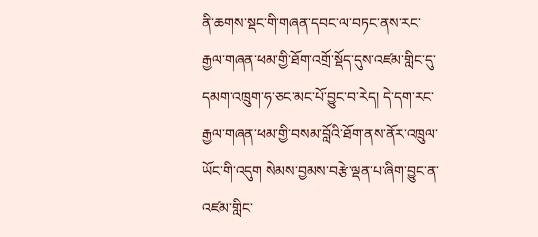ནི་ཆགས་སྡང་གི་གཞན་དབང་ལ་བཏང་ནས་རང་རྒྱལ་གཞན་ཕམ་གྱི་ཐོག་འགྲོ་སྡོད་དུས་འཛམ་གླིང་དུ་དམག་འཁྲུག་ཧ་ཅང་མང་པོ་བྱུང་བ་རེད། དེ་དག་རང་རྒྱལ་གཞན་ཕམ་གྱི་བསམ་བློའི་ཐོག་ནས་ནོར་འཁྲུལ་ཡོང་གི་འདུག སེམས་བྱམས་བརྩེ་ལྡན་པ་ཞིག་བྱུང་ན་འཛམ་གླིང་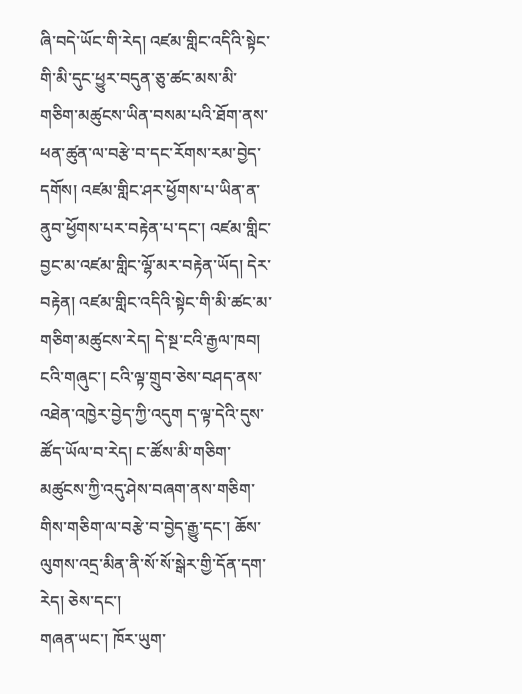ཞི་བདེ་ཡོང་གི་རེད། འཛམ་གླིང་འདིའི་སྟེང་གི་མི་དུང་ཕྱུར་བདུན་ཅུ་ཚང་མས་མི་གཅིག་མཚུངས་ཡིན་བསམ་པའི་ཐོག་ནས་ཕན་ཚུན་ལ་བརྩེ་བ་དང་རོགས་རམ་བྱེད་དགོས། འཛམ་གླིང་ཤར་ཕྱོགས་པ་ཡིན་ན་ནུབ་ཕྱོགས་པར་བརྟེན་པ་དང་། འཛམ་གླིང་བྱང་མ་འཛམ་གླིང་ལྷོ་མར་བརྟེན་ཡོད། དེར་བརྟེན། འཛམ་གླིང་འདིའི་སྟེང་གི་མི་ཚང་མ་གཅིག་མཚུངས་རེད། དེ་སྔ་ངའི་རྒྱལ་ཁབ། ངའི་གཞུང་། ངའི་ལྟ་གྲུབ་ཅེས་བཤད་ནས་འཐེན་འཁྱེར་བྱེད་ཀྱི་འདུག ད་ལྟ་དེའི་དུས་ཚོད་ཡོལ་བ་རེད། ང་ཚོས་མི་གཅིག་མཚུངས་ཀྱི་འདུ་ཤེས་བཞག་ནས་གཅིག་གིས་གཅིག་ལ་བརྩེ་བ་བྱེད་རྒྱུ་དང་། ཆོས་ལུགས་འདྲ་མིན་ནི་སོ་སོ་སྒེར་གྱི་དོན་དག་རེད། ཅེས་དང་།
གཞན་ཡང་། ཁོར་ཡུག་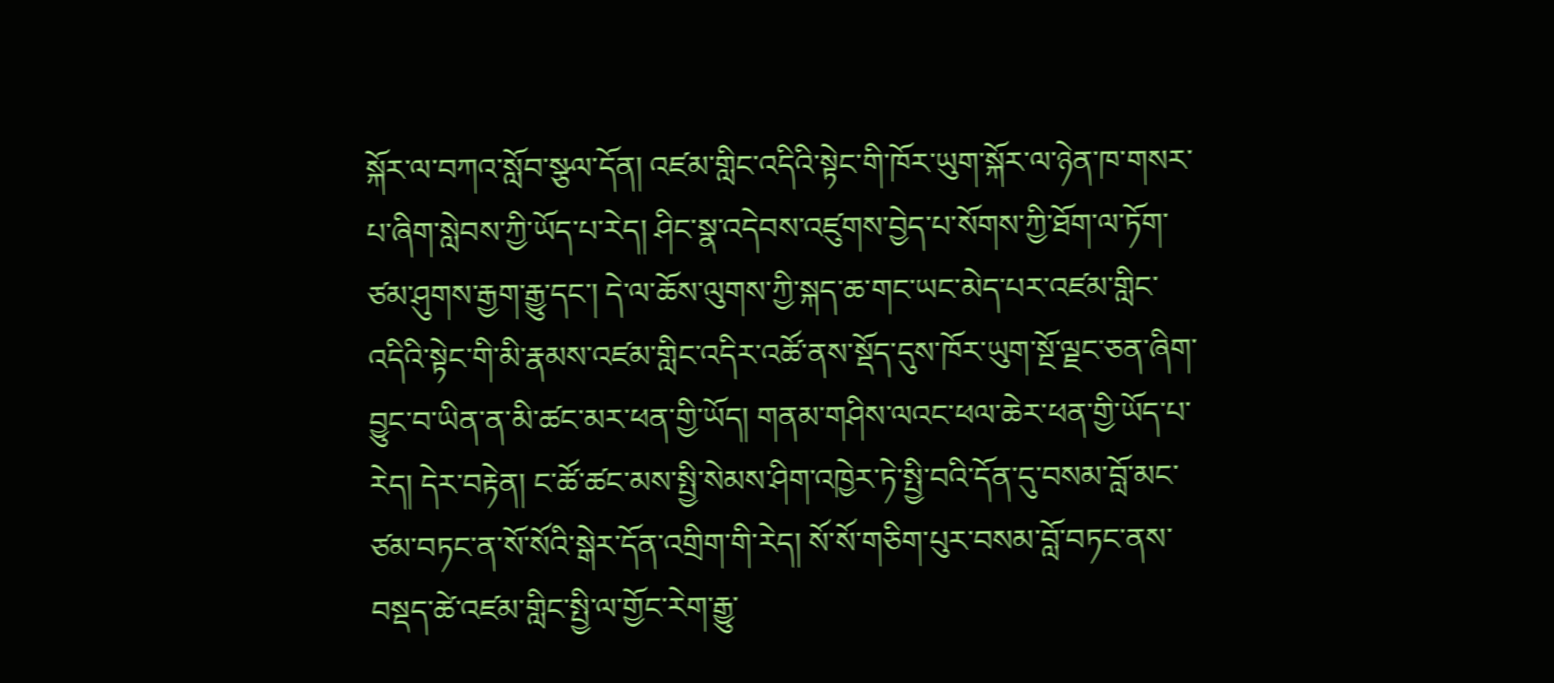སྐོར་ལ་བཀའ་སློབ་སྩལ་དོན། འཛམ་གླིང་འདིའི་སྟེང་གི་ཁོར་ཡུག་སྐོར་ལ་ཉེན་ཁ་གསར་པ་ཞིག་སླེབས་ཀྱི་ཡོད་པ་རེད། ཤིང་སྣ་འདེབས་འཛུགས་བྱེད་པ་སོགས་ཀྱི་ཐོག་ལ་ཏོག་ཙམ་ཤུགས་རྒྱག་རྒྱུ་དང་། དེ་ལ་ཆོས་ལུགས་ཀྱི་སྐད་ཆ་གང་ཡང་མེད་པར་འཛམ་གླིང་འདིའི་སྟེང་གི་མི་རྣམས་འཛམ་གླིང་འདིར་འཚོ་ནས་སྡོད་དུས་ཁོར་ཡུག་སྔོ་ལྗང་ཅན་ཞིག་བྱུང་བ་ཡིན་ན་མི་ཚང་མར་ཕན་གྱི་ཡོད། གནམ་གཤིས་ལའང་ཕལ་ཆེར་ཕན་གྱི་ཡོད་པ་རེད། དེར་བརྟེན། ང་ཚོ་ཚང་མས་སྤྱི་སེམས་ཤིག་འཁྱེར་ཏེ་སྤྱི་བའི་དོན་དུ་བསམ་བློ་མང་ཙམ་བཏང་ན་སོ་སོའི་སྒེར་དོན་འགྲིག་གི་རེད། སོ་སོ་གཅིག་པུར་བསམ་བློ་བཏང་ནས་བསྡད་ཚེ་འཛམ་གླིང་སྤྱི་ལ་གྱོང་རེག་རྒྱུ་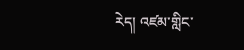རེད། འཛམ་གླིང་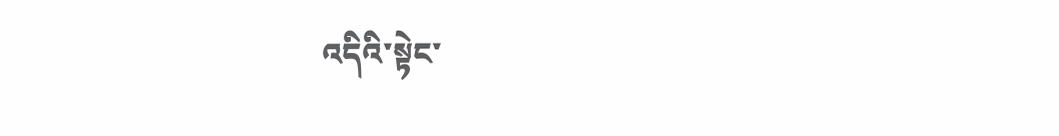འདིའི་སྟེང་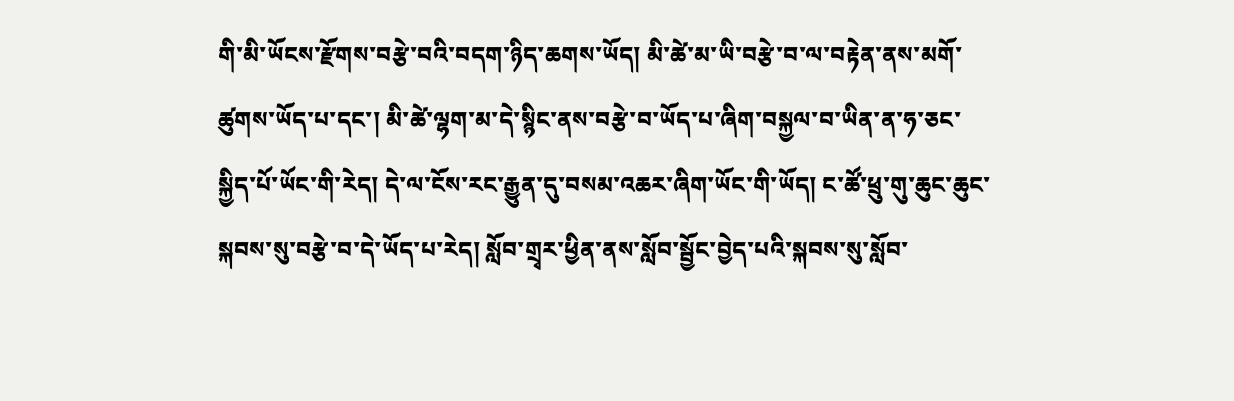གི་མི་ཡོངས་རྫོགས་བརྩེ་བའི་བདག་ཉིད་ཆགས་ཡོད། མི་ཚེ་མ་ཡི་བརྩེ་བ་ལ་བརྟེན་ནས་མགོ་ཚུགས་ཡོད་པ་དང་། མི་ཚེ་ལྷག་མ་དེ་སྙིང་ནས་བརྩེ་བ་ཡོད་པ་ཞིག་བསྐྱལ་བ་ཡིན་ན་ཧ་ཅང་སྐྱིད་པོ་ཡོང་གི་རེད། དེ་ལ་ངོས་རང་རྒྱུན་དུ་བསམ་འཆར་ཞིག་ཡོང་གི་ཡོད། ང་ཚོ་ཕྲུ་གུ་ཆུང་ཆུང་སྐབས་སུ་བརྩེ་བ་དེ་ཡོད་པ་རེད། སློབ་གྲྭར་ཕྱིན་ནས་སློབ་སྦྱོང་བྱེད་པའི་སྐབས་སུ་སློབ་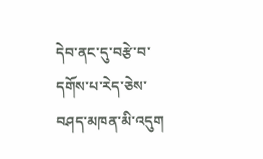དེབ་ནང་དུ་བརྩེ་བ་དགོས་པ་རེད་ཅེས་བཤད་མཁན་མི་འདུག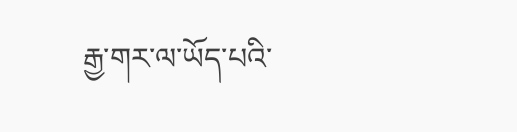རྒྱ་གར་ལ་ཡོད་པའི་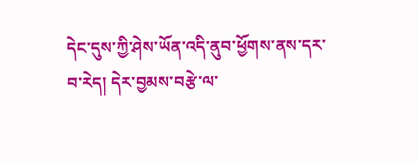དེང་དུས་ཀྱི་ཤེས་ཡོན་འདི་ནུབ་ཕྱོགས་ནས་དར་བ་རེད། དེར་བྱམས་བརྩེ་ལ་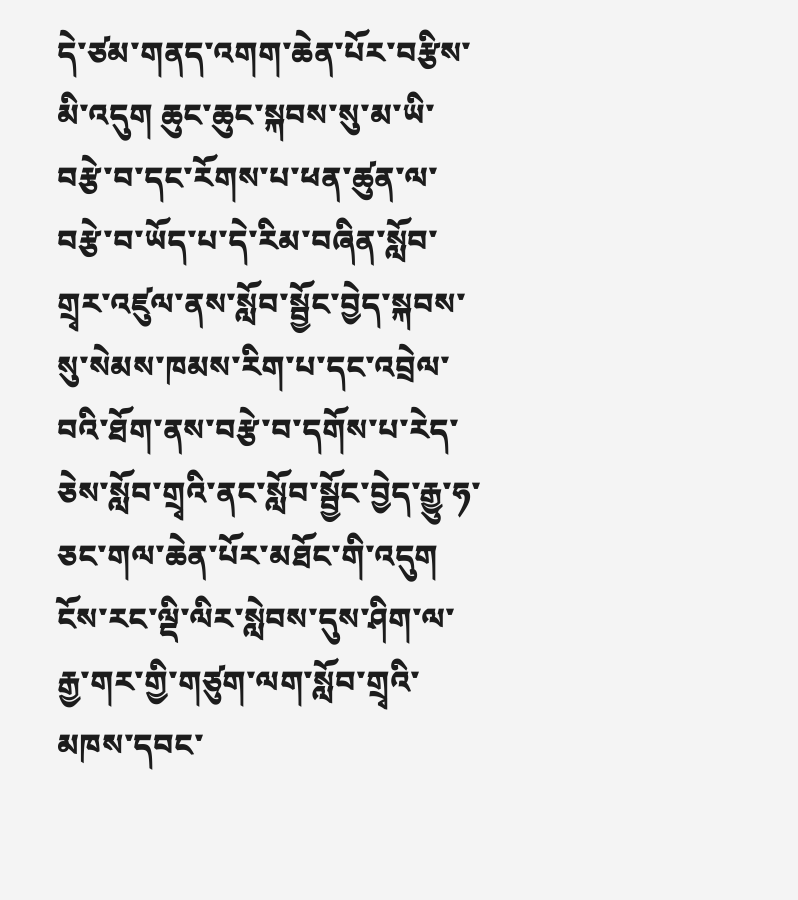དེ་ཙམ་གནད་འགག་ཆེན་པོར་བརྩིས་མི་འདུག ཆུང་ཆུང་སྐབས་སུ་མ་ཡི་བརྩེ་བ་དང་རོགས་པ་ཕན་ཚུན་ལ་བརྩེ་བ་ཡོད་པ་དེ་རིམ་བཞིན་སློབ་གྲྭར་འཛུལ་ནས་སློབ་སྦྱོང་བྱེད་སྐབས་སུ་སེམས་ཁམས་རིག་པ་དང་འབྲེལ་བའི་ཐོག་ནས་བརྩེ་བ་དགོས་པ་རེད་ཅེས་སློབ་གྲྭའི་ནང་སློབ་སྦྱོང་བྱེད་རྒྱུ་ཧ་ཅང་གལ་ཆེན་པོར་མཐོང་གི་འདུག ངོས་རང་ལྡི་ལིར་སླེབས་དུས་ཤིག་ལ་རྒྱ་གར་གྱི་གཙུག་ལག་སློབ་གྲྭའི་མཁས་དབང་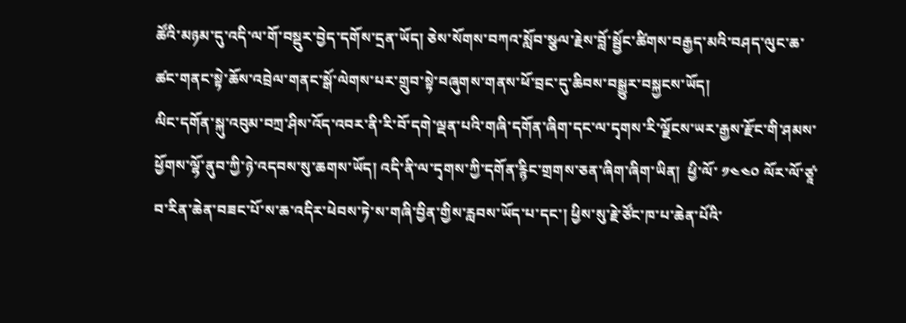ཚོའི་མཉམ་དུ་འདི་ལ་གོ་བསྡུར་བྱེད་དགོས་དྲན་ཡོད། ཅེས་སོགས་བཀའ་སློབ་སྩལ་རྗེས་བློ་སྦྱོང་ཚིགས་བརྒྱད་མའི་བཤད་ལུང་ཆ་ཚང་གནང་སྟེ་ཆོས་འབྲེལ་གནང་སྒོ་ལེགས་པར་གྲུབ་སྟེ་བཞུགས་གནས་ཕོ་བྲང་དུ་ཆིབས་བསྒྱུར་བསྐྱངས་ཡོད།
ལིང་དགོན་སྐུ་འབུམ་བཀྲ་ཤིས་འོད་འབར་ནི་རི་བོ་དགེ་ལྡན་པའི་གཞི་དགོན་ཞིག་དང་ལ་དྭགས་རི་ལྗོངས་ཡར་རྒྱས་རྫོང་གི་ཤམས་ཕྱོགས་ལྷོ་ནུབ་ཀྱི་ཉེ་འདབས་སུ་ཆགས་ཡོད། འདི་ནི་ལ་དྭགས་ཀྱི་དགོན་རྙིང་གྲགས་ཅན་ཞིག་ཞིག་ཡིན།  ཕྱི་ལོ་ ༡༤༤༠ ལོར་ལོ་ཙཱ་བ་རིན་ཆེན་བཟང་པོ་ས་ཆ་འདིར་ཕེབས་ཏེ་ས་གཞི་བྱིན་གྱིས་རླབས་ཡོད་པ་དང་། ཕྱིས་སུ་རྗེ་ཙོང་ཁ་པ་ཆེན་པོའི་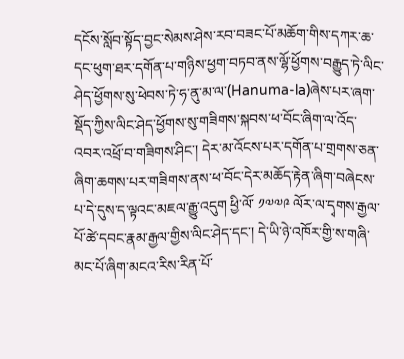དངོས་སློབ་སྟོད་བྱང་སེམས་ཤེས་རབ་བཟང་པོ་མཆོག་གིས་དཀར་ཆ་དང་ཕུག་ཐར་དགོན་པ་གཉིས་ཕྱག་བཏབ་ནས་ལྷོ་ཕྱོགས་བརྒྱུད་ཏེ་ལིང་ཤེད་ཕྱོགས་སུ་ཕེབས་ཏེ་ཧ་ནུ་མ་ལ་(Hanuma-la)ཞེས་པར་ཞག་སྡོད་ཀྱིས་ལིང་ཤེད་ཕྱོགས་སུ་གཟིགས་སྐབས་ཕ་བོང་ཞིག་ལ་འོད་འབར་འཕྲོ་བ་གཟིགས་ཤིང་། དེར་མ་འོངས་པར་དགོན་པ་གྲགས་ཅན་ཞིག་ཆགས་པར་གཟིགས་ནས་ཕ་བོང་དེར་མཆོད་རྟེན་ཞིག་བཞེངས་པ་དེ་དུས་ད་ལྟའང་མཇལ་རྒྱུ་འདུག ཕྱི་ལོ་ ༡༧༧༩ ལོར་ལ་དྭགས་རྒྱལ་པོ་ཚེ་དབང་རྣམ་རྒྱལ་གྱིས་ལིང་ཤེད་དང་། དེ་ཡི་ཉེ་འཁོར་གྱི་ས་གཞི་མང་པོ་ཞིག་མངའ་རིས་རིན་པོ་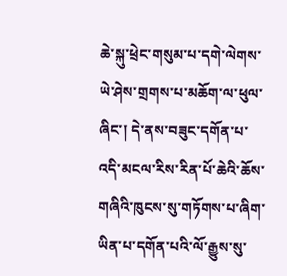ཆེ་སྐུ་ཕྲེང་གསུམ་པ་དགེ་ལེགས་ཡེ་ཤེས་གྲགས་པ་མཆོག་ལ་ཕུལ་ཞིང་། དེ་ནས་བཟུང་དགོན་པ་འདི་མངལ་རིས་རིན་པོ་ཆེའི་ཆོས་གཞིའི་ཁུངས་སུ་གཏོགས་པ་ཞིག་ཡིན་པ་དགོན་པའི་ལོ་རྒྱུས་སུ་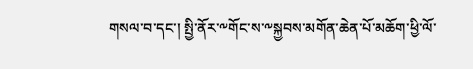གསལ་བ་དང་། སྤྱི་ནོར་༸གོང་ས་༸སྐྱབས་མགོན་ཆེན་པོ་མཆོག་ཕྱི་ལོ་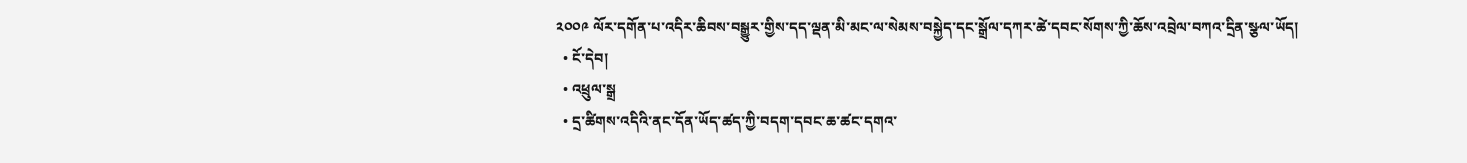༢༠༠༩ ལོར་དགོན་པ་འདིར་ཆིབས་བསྒྱུར་གྱིས་དད་ལྡན་མི་མང་ལ་སེམས་བསྐྱེད་དང་སྒྲོལ་དཀར་ཚེ་དབང་སོགས་ཀྱི་ཆོས་འབྲེལ་བཀའ་དྲིན་སྩལ་ཡོད།
  • ངོ་དེབ།
  • འཕྲུལ་སྒྲ
  • དྲ་ཚིགས་འདིའི་ནང་དོན་ཡོད་ཚད་ཀྱི་བདག་དབང་ཆ་ཚང་དགའ་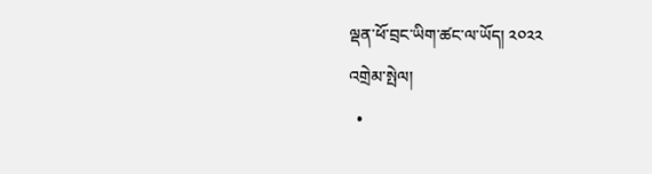ལྡན་ཕོ་བྲང་ཡིག་ཚང་ལ་ཡོད། ༢༠༢༢
འགྲེམ་སྤེལ།
  •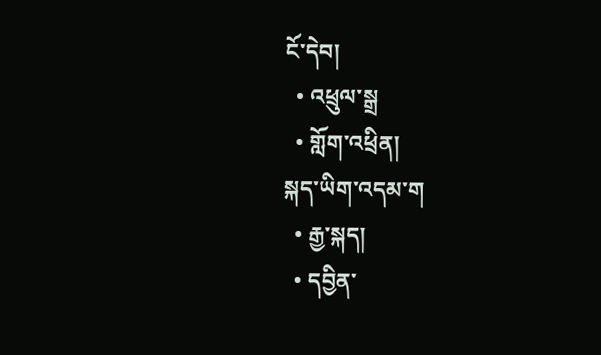ངོ་དེབ།
  • འཕྲུལ་སྒྲ
  • གློག་འཕྲིན།
སྐད་ཡིག་འདམ་ག
  • རྒྱ་སྐད།
  • དབྱིན་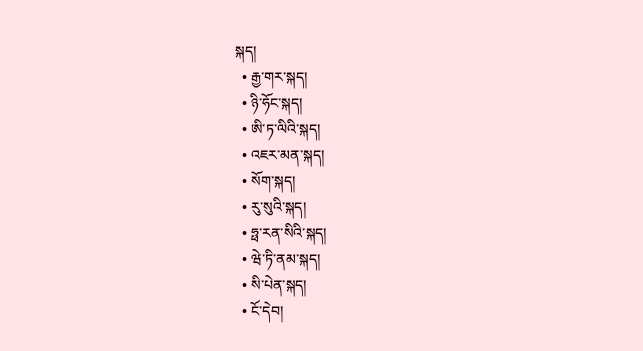སྐད།
  • རྒྱ་གར་སྐད།
  • ཉི་ཧོང་སྐད།
  • ཨི་ཏ་ལིའི་སྐད།
  • འཇར་མན་སྐད།
  • སོག་སྐད།
  • རུ་སུའི་སྐད།
  • ཧྥ་རན་སིའི་སྐད།
  • ཝེ་ཏི་ནམ་སྐད།
  • སི་པེན་སྐད།
  • ངོ་དེབ།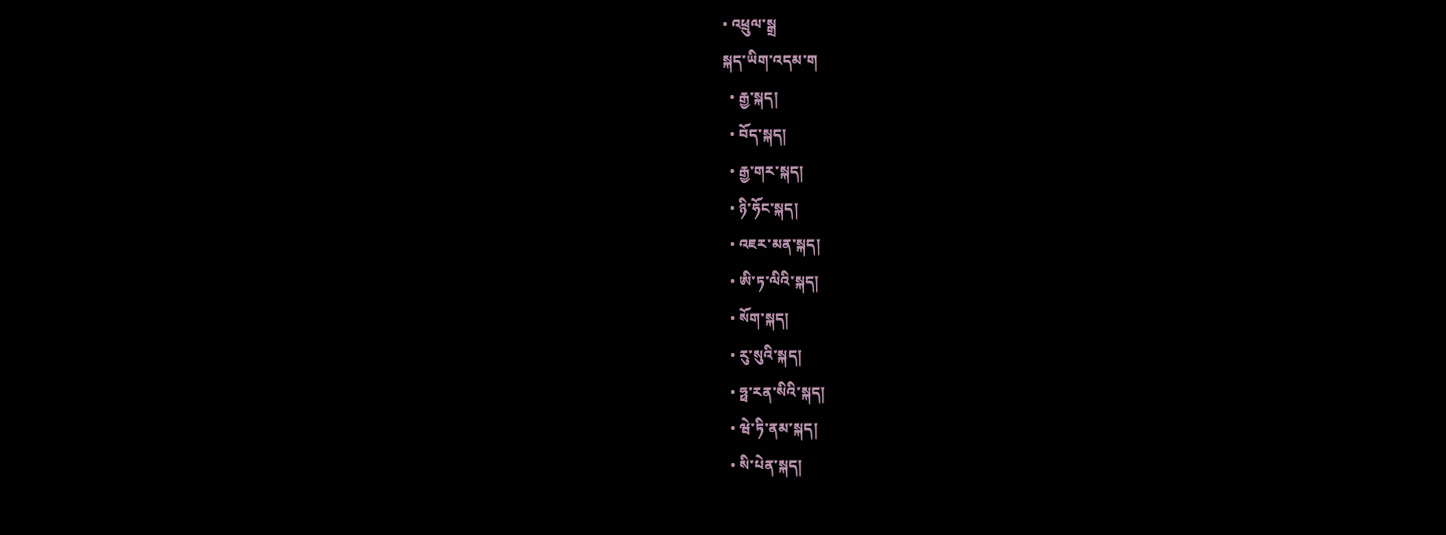• འཕྲུལ་སྒྲ
སྐད་ཡིག་འདམ་ག
  • རྒྱ་སྐད།
  • བོད་སྐད།
  • རྒྱ་གར་སྐད།
  • ཉི་ཧོང་སྐད།
  • འཇར་མན་སྐད།
  • ཨི་ཏ་ལིའི་སྐད།
  • སོག་སྐད།
  • རུ་སུའི་སྐད།
  • ཧྥ་རན་སིའི་སྐད།
  • ཝེ་ཏི་ནམ་སྐད།
  • སི་པེན་སྐད།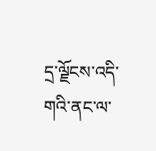དྲ་ལྗོངས་འདི་གའི་ནང་ལ་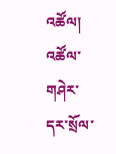འཚོལ།
འཚོལ་གཤེར་དར་སྲོལ་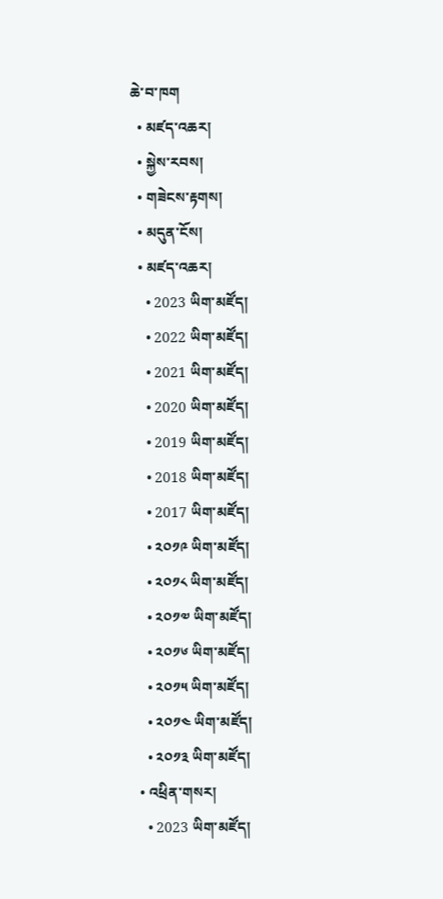ཆེ་བ་ཁག
  • མཛད་འཆར།
  • སྐྱེས་རབས།
  • གཟེངས་རྟགས།
  • མདུན་ངོས།
  • མཛད་འཆར།
    • 2023 ཡིག་མཛོད།
    • 2022 ཡིག་མཛོད།
    • 2021 ཡིག་མཛོད།
    • 2020 ཡིག་མཛོད།
    • 2019 ཡིག་མཛོད།
    • 2018 ཡིག་མཛོད།
    • 2017 ཡིག་མཛོད།
    • ༢༠༡༩ ཡིག་མཛོད།
    • ༢༠༡༨ ཡིག་མཛོད།
    • ༢༠༡༧ ཡིག་མཛོད།
    • ༢༠༡༦ ཡིག་མཛོད།
    • ༢༠༡༥ ཡིག་མཛོད།
    • ༢༠༡༤ ཡིག་མཛོད།
    • ༢༠༡༣ ཡིག་མཛོད།
  • འཕྲིན་གསར།
    • 2023 ཡིག་མཛོད།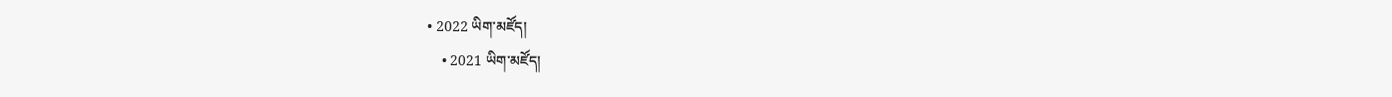• 2022 ཡིག་མཛོད།
    • 2021 ཡིག་མཛོད།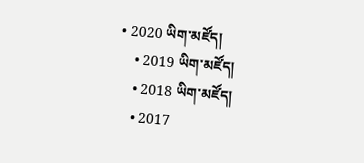• 2020 ཡིག་མཛོད།
    • 2019 ཡིག་མཛོད།
    • 2018 ཡིག་མཛོད།
    • 2017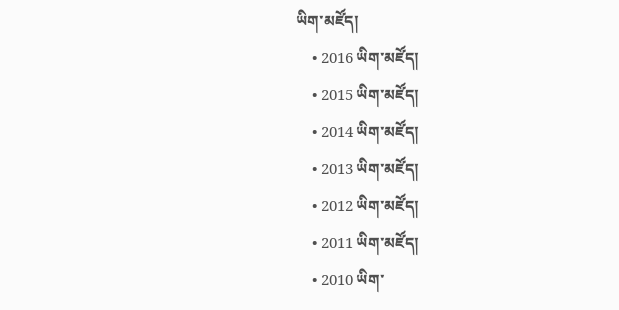ཡིག་མཛོད།
    • 2016 ཡིག་མཛོད།
    • 2015 ཡིག་མཛོད།
    • 2014 ཡིག་མཛོད།
    • 2013 ཡིག་མཛོད།
    • 2012 ཡིག་མཛོད།
    • 2011 ཡིག་མཛོད།
    • 2010 ཡིག་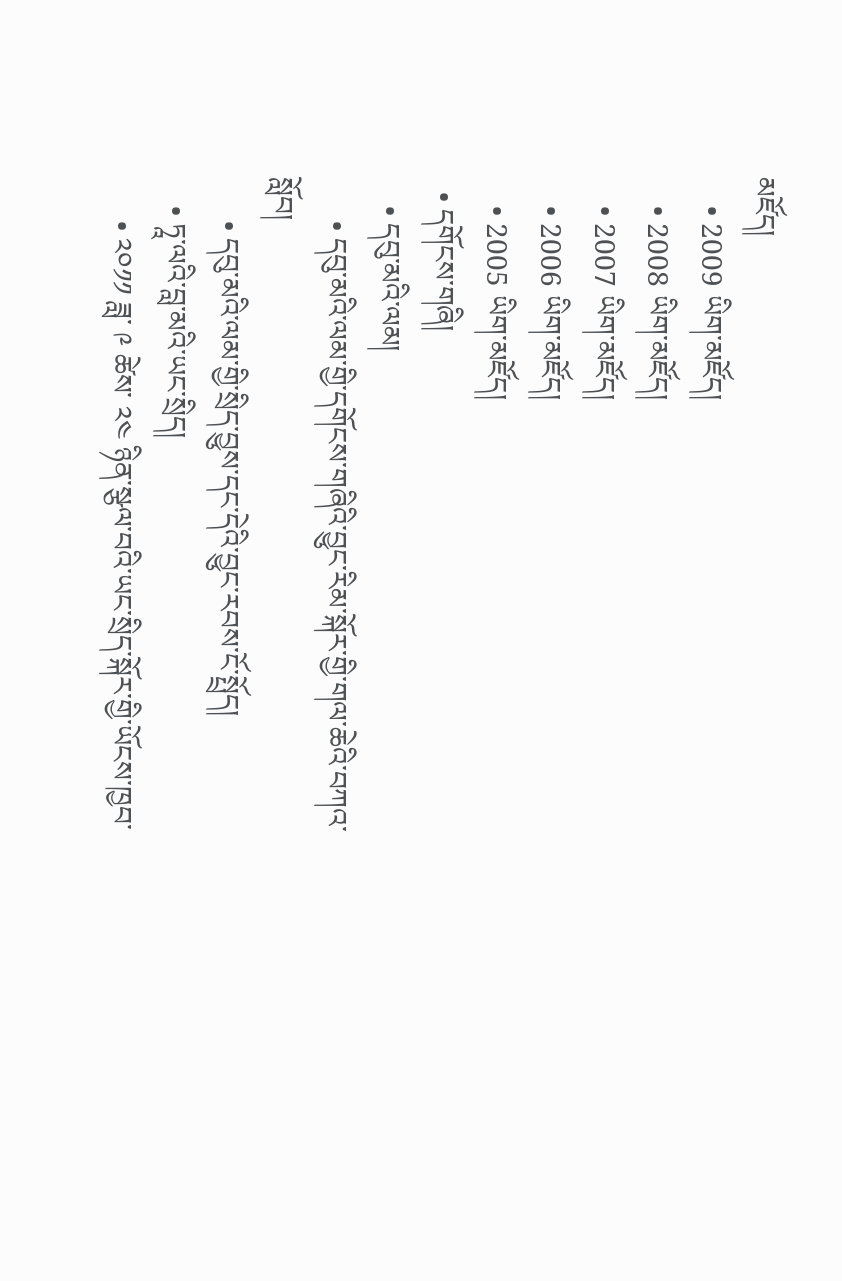མཛོད།
    • 2009 ཡིག་མཛོད།
    • 2008 ཡིག་མཛོད།
    • 2007 ཡིག་མཛོད།
    • 2006 ཡིག་མཛོད།
    • 2005 ཡིག་མཛོད།
  • དགོངས་གཞི།
    • དབུ་མའི་ལམ།
      • དབུ་མའི་ལམ་གྱི་དགོངས་གཞིའི་བྱུང་རིམ་སྐོར་གྱི་གལ་ཆེའི་བཀའ་སློབ།
      • དབུ་མའི་ལམ་གྱི་སྲིད་བྱུས་དང་དེའི་བྱུང་རབས་ངོ་སྤྲོད།
    • ཏཱ་ལའི་བླ་མའི་ཡང་སྲིད།
      • ༢༠༡༡ ཟླ་ ༩ ཚེས་ ༢༤ ཉིན་སྩལ་བའི་ཡང་སྲིད་སྐོར་གྱི་ཡོངས་ཁྱབ་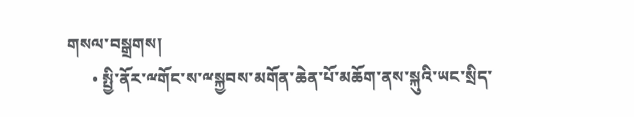གསལ་བསྒྲགས།
      • སྤྱི་ནོར་ྋགོང་ས་ྋསྐྱབས་མགོན་ཆེན་པོ་མཆོག་ནས་སྐུའི་ཡང་སྲིད་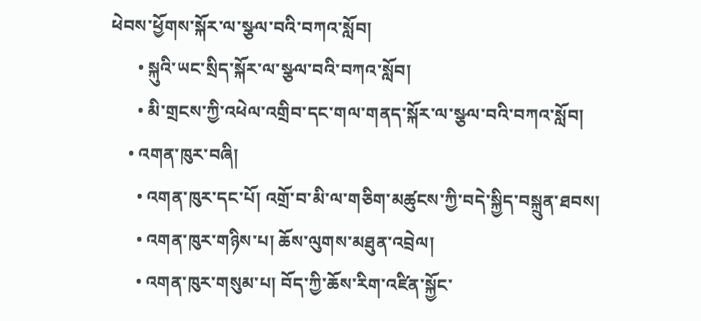ཕེབས་ཕྱོགས་སྐོར་ལ་སྩལ་བའི་བཀའ་སློབ།
      • སྐུའི་ཡང་སྲིད་སྐོར་ལ་སྩལ་བའི་བཀའ་སློབ།
      • མི་གྲངས་ཀྱི་འཕེལ་འགྲིབ་དང་གལ་གནད་སྐོར་ལ་སྩལ་བའི་བཀའ་སློབ།
    • འགན་ཁུར་བཞི།
      • འགན་ཁུར་དང་པོ། འགྲོ་བ་མི་ལ་གཅིག་མཚུངས་ཀྱི་བདེ་སྐྱིད་བསྐྲུན་ཐབས།
      • འགན་ཁུར་གཉིས་པ། ཆོས་ལུགས་མཐུན་འབྲེལ།
      • འགན་ཁུར་གསུམ་པ། བོད་ཀྱི་ཆོས་རིག་འཛིན་སྐྱོང་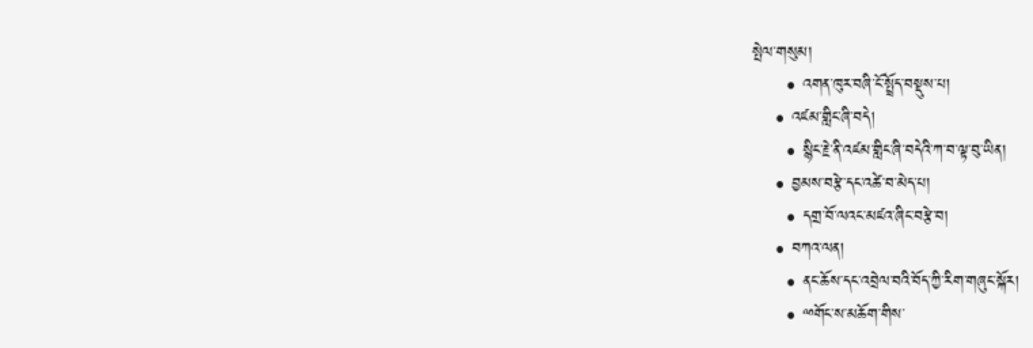སྤེལ་གསུམ།
      • འགན་ཁུར་བཞི་ངོ་སྤྲོད་བསྡུས་པ།
    • འཛམ་གླིང་ཞི་བདེ།
      • སྙིང་རྗེ་ནི་འཛམ་གླིང་ཞི་བདེའི་ཀ་བ་ལྟ་བུ་ཡིན།
    • བྱམས་བརྩེ་དང་འཚེ་བ་མེད་པ།
      • དགྲ་བོ་ལའང་མཛའ་ཞིང་བརྩེ་བ།
    • བཀའ་ལན།
      • ནང་ཆོས་དང་འབྲེལ་བའི་བོད་ཀྱི་རིག་གཞུང་སྐོར།
      • ྋགོང་ས་མཆོག་གིས་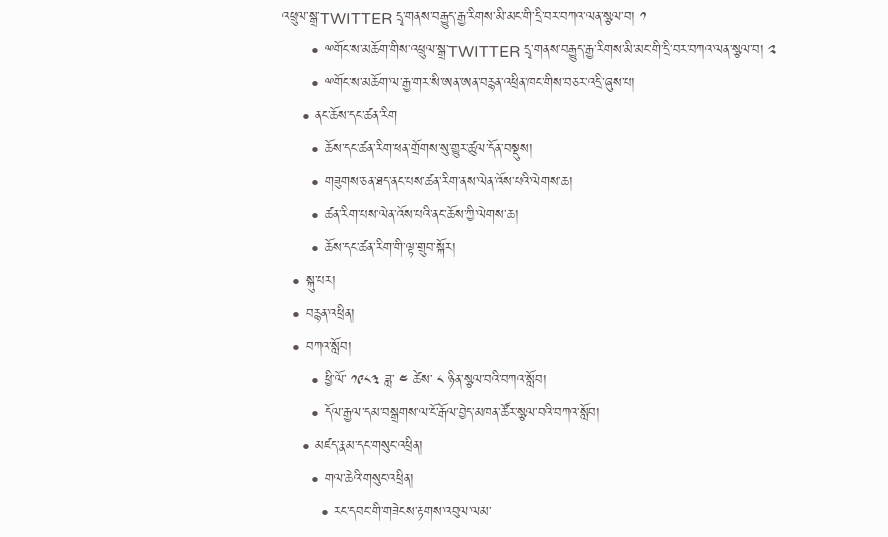འཕྲུལ་སྒྲ་TWITTER དྲྭ་གནས་བརྒྱུད་རྒྱ་རིགས་མི་མང་གི་དྲི་བར་བཀའ་ལན་སྩལ་བ། ༡
      • ྋགོང་ས་མཆོག་གིས་འཕྲུལ་སྒྲ་TWITTER དྲྭ་གནས་བརྒྱུད་རྒྱ་རིགས་མི་མང་གི་དྲི་བར་བཀའ་ལན་སྩལ་བ། ༢
      • ྋགོང་ས་མཆོག་ལ་རྒྱ་གར་སི་ཨན་ཨན་བརྙན་འཕྲིན་ཁང་གིས་བཅར་འདྲི་ཞུས་པ།
    • ནང་ཆོས་དང་ཚན་རིག
      • ཆོས་དང་ཚན་རིག་ཕན་གྲོགས་སུ་གྱུར་ཚུལ་དོན་བསྡུས།
      • གཟུགས་ཅན་ཐད་ནང་པས་ཚན་རིག་ནས་ལེན་འོས་པའི་ལེགས་ཆ།
      • ཚན་རིག་པས་ལེན་འོས་པའི་ནང་ཆོས་ཀྱི་ལེགས་ཆ།
      • ཆོས་དང་ཚན་རིག་གི་ལྟ་གྲུབ་སྐོར།
  • སྐུ་པར།
  • བརྙན་འཕྲིན།
  • བཀའ་སློབ།
      • ཕྱི་ལོ་ ༡༩༨༣ ཟླ་ ༤ ཚེས་ ༨ ཉིན་སྩལ་བའི་བཀའ་སློབ།
      • དོལ་རྒྱལ་དམ་བསྒྲགས་ལ་ངོ་རྒོལ་བྱེད་མཁན་ཚོར་སྩལ་བའི་བཀའ་སློབ།
    • མཛད་རྣམ་དང་གསུང་འཕྲིན།
      • གལ་ཆེའི་གསུང་འཕྲིན།
        • རང་དབང་གི་གཟེངས་རྟགས་འབུལ་ལམ་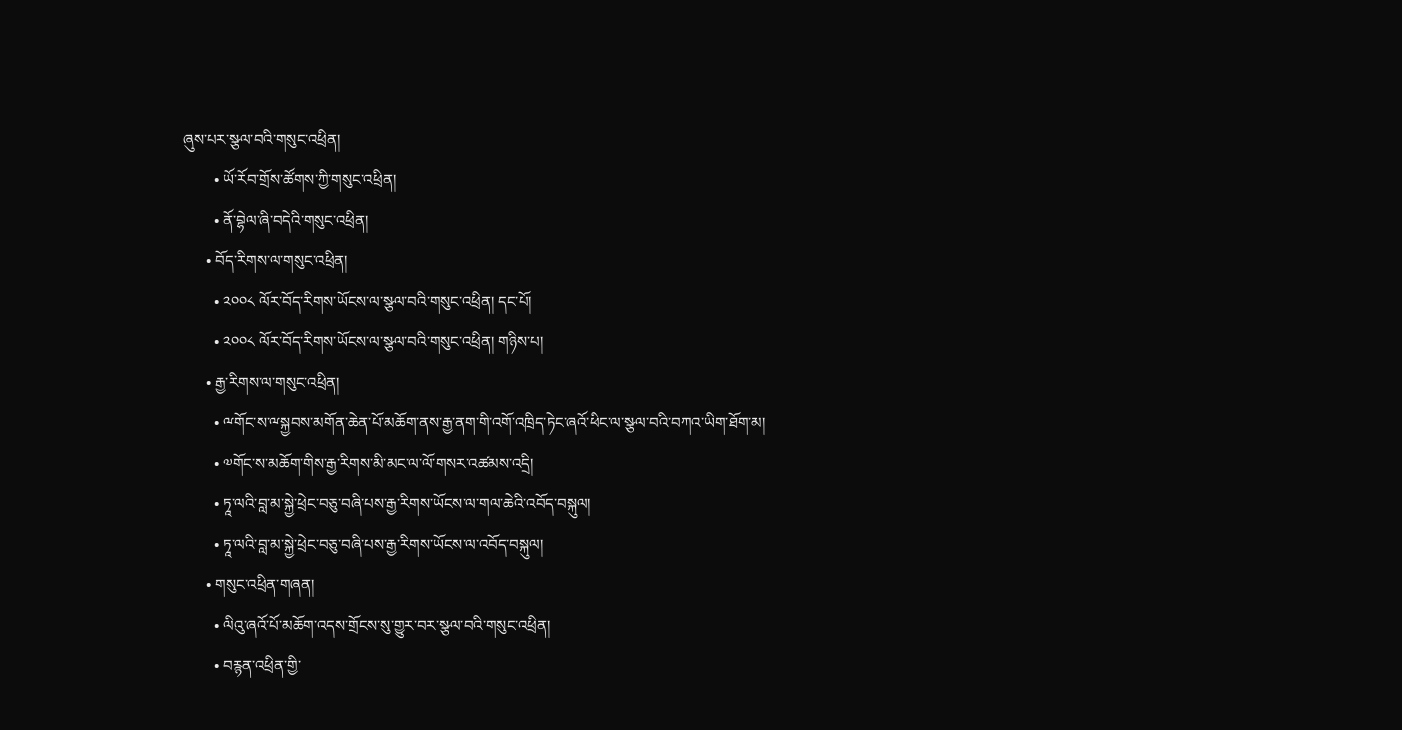ཞུས་པར་སྩལ་བའི་གསུང་འཕྲིན།
        • ཡོ་རོབ་གྲོས་ཚོགས་ཀྱི་གསུང་འཕྲིན།
        • ནོ་བྷེལ་ཞི་བདེའི་གསུང་འཕྲིན།
      • བོད་རིགས་ལ་གསུང་འཕྲིན།
        • ༢༠༠༨ ལོར་བོད་རིགས་ཡོངས་ལ་སྩལ་བའི་གསུང་འཕྲིན། དང་པོ།
        • ༢༠༠༨ ལོར་བོད་རིགས་ཡོངས་ལ་སྩལ་བའི་གསུང་འཕྲིན། གཉིས་པ།
      • རྒྱ་རིགས་ལ་གསུང་འཕྲིན།
        • ྋགོང་ས་ྋསྐྱབས་མགོན་ཆེན་པོ་མཆོག་ནས་རྒྱ་ནག་གི་འགོ་འཁྲིད་ཏེང་ཞའོ་ཕིང་ལ་སྩལ་བའི་བཀའ་ཡིག་ཐོག་མ།
        • ༧གོང་ས་མཆོག་གིས་རྒྱ་རིགས་མི་མང་ལ་ལོ་གསར་འཚམས་འདྲི།
        • ཏཱ་ལའི་བླ་མ་སྐྱེ་ཕྲེང་བཅུ་བཞི་པས་རྒྱ་རིགས་ཡོངས་ལ་གལ་ཆེའི་འབོད་བསྐུལ།
        • ཏཱ་ལའི་བླ་མ་སྐྱེ་ཕྲེང་བཅུ་བཞི་པས་རྒྱ་རིགས་ཡོངས་ལ་འབོད་བསྐུལ།
      • གསུང་འཕྲིན་གཞན།
        • ལིའུ་ཞའོ་པོ་མཆོག་འདས་གྲོངས་སུ་གྱུར་བར་སྩལ་བའི་གསུང་འཕྲིན།
        • བརྙན་འཕྲིན་གྱི་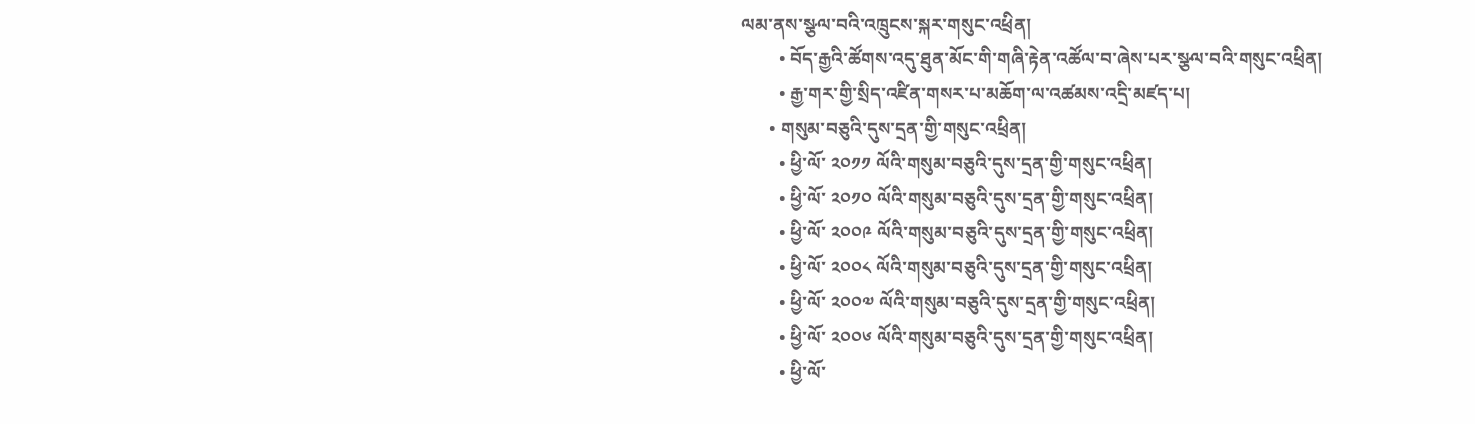ལམ་ནས་སྩལ་བའི་འཁྲུངས་སྐར་གསུང་འཕྲིན།
        • བོད་རྒྱའི་ཚོགས་འདུ་ཐུན་མོང་གི་གཞི་རྟེན་འཚོལ་བ་ཞེས་པར་སྩལ་བའི་གསུང་འཕྲིན།
        • རྒྱ་གར་གྱི་སྲིད་འཛིན་གསར་པ་མཆོག་ལ་འཚམས་འདྲི་མཛད་པ།
      • གསུམ་བཅུའི་དུས་དྲན་གྱི་གསུང་འཕྲིན།
        • ཕྱི་ལོ་ ༢༠༡༡ ལོའི་གསུམ་བཅུའི་དུས་དྲན་གྱི་གསུང་འཕྲིན།
        • ཕྱི་ལོ་ ༢༠༡༠ ལོའི་གསུམ་བཅུའི་དུས་དྲན་གྱི་གསུང་འཕྲིན།
        • ཕྱི་ལོ་ ༢༠༠༩ ལོའི་གསུམ་བཅུའི་དུས་དྲན་གྱི་གསུང་འཕྲིན།
        • ཕྱི་ལོ་ ༢༠༠༨ ལོའི་གསུམ་བཅུའི་དུས་དྲན་གྱི་གསུང་འཕྲིན།
        • ཕྱི་ལོ་ ༢༠༠༧ ལོའི་གསུམ་བཅུའི་དུས་དྲན་གྱི་གསུང་འཕྲིན།
        • ཕྱི་ལོ་ ༢༠༠༦ ལོའི་གསུམ་བཅུའི་དུས་དྲན་གྱི་གསུང་འཕྲིན།
        • ཕྱི་ལོ་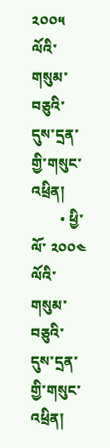༢༠༠༥ ལོའི་གསུམ་བཅུའི་དུས་དྲན་གྱི་གསུང་འཕྲིན།
        • ཕྱི་ལོ་ ༢༠༠༤ ལོའི་གསུམ་བཅུའི་དུས་དྲན་གྱི་གསུང་འཕྲིན།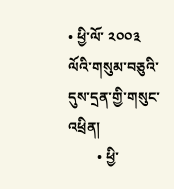• ཕྱི་ལོ་ ༢༠༠༣ ལོའི་གསུམ་བཅུའི་དུས་དྲན་གྱི་གསུང་འཕྲིན།
        • ཕྱི་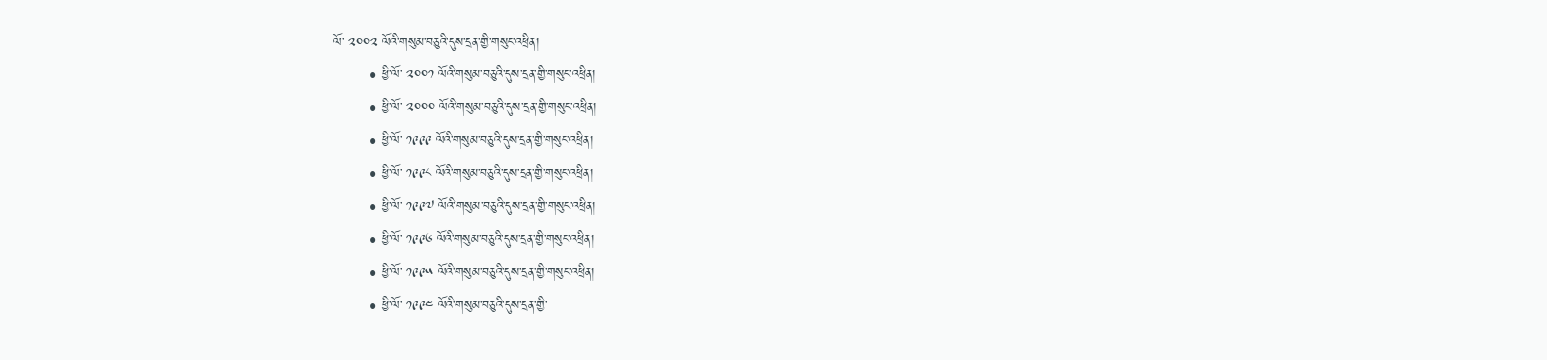ལོ་ ༢༠༠༢ ལོའི་གསུམ་བཅུའི་དུས་དྲན་གྱི་གསུང་འཕྲིན།
        • ཕྱི་ལོ་ ༢༠༠༡ ལོའི་གསུམ་བཅུའི་དུས་དྲན་གྱི་གསུང་འཕྲིན།
        • ཕྱི་ལོ་ ༢༠༠༠ ལོའི་གསུམ་བཅུའི་དུས་དྲན་གྱི་གསུང་འཕྲིན།
        • ཕྱི་ལོ་ ༡༩༩༩ ལོའི་གསུམ་བཅུའི་དུས་དྲན་གྱི་གསུང་འཕྲིན།
        • ཕྱི་ལོ་ ༡༩༩༨ ལོའི་གསུམ་བཅུའི་དུས་དྲན་གྱི་གསུང་འཕྲིན།
        • ཕྱི་ལོ་ ༡༩༩༧ ལོའི་གསུམ་བཅུའི་དུས་དྲན་གྱི་གསུང་འཕྲིན།
        • ཕྱི་ལོ་ ༡༩༩༦ ལོའི་གསུམ་བཅུའི་དུས་དྲན་གྱི་གསུང་འཕྲིན།
        • ཕྱི་ལོ་ ༡༩༩༥ ལོའི་གསུམ་བཅུའི་དུས་དྲན་གྱི་གསུང་འཕྲིན།
        • ཕྱི་ལོ་ ༡༩༩༤ ལོའི་གསུམ་བཅུའི་དུས་དྲན་གྱི་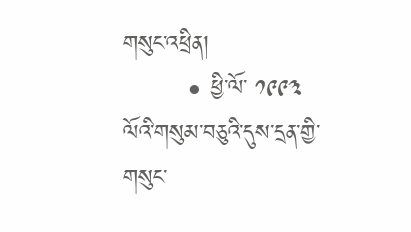གསུང་འཕྲིན།
        • ཕྱི་ལོ་ ༡༩༩༣ ལོའི་གསུམ་བཅུའི་དུས་དྲན་གྱི་གསུང་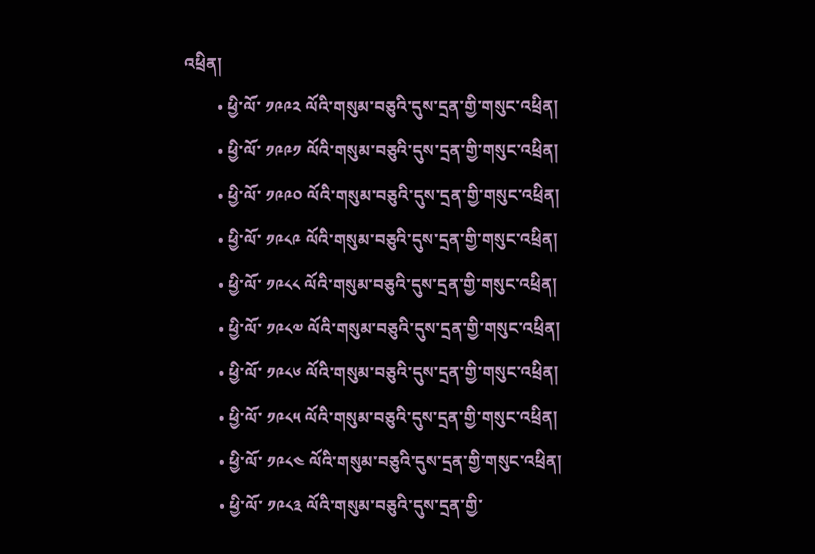འཕྲིན།
        • ཕྱི་ལོ་ ༡༩༩༢ ལོའི་གསུམ་བཅུའི་དུས་དྲན་གྱི་གསུང་འཕྲིན།
        • ཕྱི་ལོ་ ༡༩༩༡ ལོའི་གསུམ་བཅུའི་དུས་དྲན་གྱི་གསུང་འཕྲིན།
        • ཕྱི་ལོ་ ༡༩༩༠ ལོའི་གསུམ་བཅུའི་དུས་དྲན་གྱི་གསུང་འཕྲིན།
        • ཕྱི་ལོ་ ༡༩༨༩ ལོའི་གསུམ་བཅུའི་དུས་དྲན་གྱི་གསུང་འཕྲིན།
        • ཕྱི་ལོ་ ༡༩༨༨ ལོའི་གསུམ་བཅུའི་དུས་དྲན་གྱི་གསུང་འཕྲིན།
        • ཕྱི་ལོ་ ༡༩༨༧ ལོའི་གསུམ་བཅུའི་དུས་དྲན་གྱི་གསུང་འཕྲིན།
        • ཕྱི་ལོ་ ༡༩༨༦ ལོའི་གསུམ་བཅུའི་དུས་དྲན་གྱི་གསུང་འཕྲིན།
        • ཕྱི་ལོ་ ༡༩༨༥ ལོའི་གསུམ་བཅུའི་དུས་དྲན་གྱི་གསུང་འཕྲིན།
        • ཕྱི་ལོ་ ༡༩༨༤ ལོའི་གསུམ་བཅུའི་དུས་དྲན་གྱི་གསུང་འཕྲིན།
        • ཕྱི་ལོ་ ༡༩༨༣ ལོའི་གསུམ་བཅུའི་དུས་དྲན་གྱི་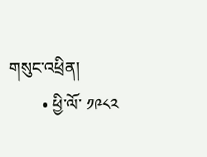གསུང་འཕྲིན།
        • ཕྱི་ལོ་ ༡༩༨༢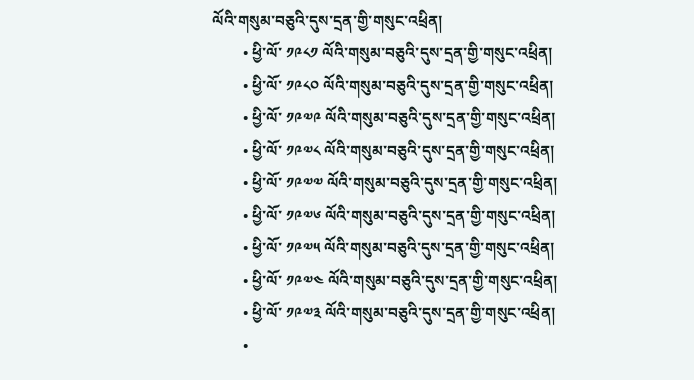ལོའི་གསུམ་བཅུའི་དུས་དྲན་གྱི་གསུང་འཕྲིན།
        • ཕྱི་ལོ་ ༡༩༨༡ ལོའི་གསུམ་བཅུའི་དུས་དྲན་གྱི་གསུང་འཕྲིན།
        • ཕྱི་ལོ་ ༡༩༨༠ ལོའི་གསུམ་བཅུའི་དུས་དྲན་གྱི་གསུང་འཕྲིན།
        • ཕྱི་ལོ་ ༡༩༧༩ ལོའི་གསུམ་བཅུའི་དུས་དྲན་གྱི་གསུང་འཕྲིན།
        • ཕྱི་ལོ་ ༡༩༧༨ ལོའི་གསུམ་བཅུའི་དུས་དྲན་གྱི་གསུང་འཕྲིན།
        • ཕྱི་ལོ་ ༡༩༧༧ ལོའི་གསུམ་བཅུའི་དུས་དྲན་གྱི་གསུང་འཕྲིན།
        • ཕྱི་ལོ་ ༡༩༧༦ ལོའི་གསུམ་བཅུའི་དུས་དྲན་གྱི་གསུང་འཕྲིན།
        • ཕྱི་ལོ་ ༡༩༧༥ ལོའི་གསུམ་བཅུའི་དུས་དྲན་གྱི་གསུང་འཕྲིན།
        • ཕྱི་ལོ་ ༡༩༧༤ ལོའི་གསུམ་བཅུའི་དུས་དྲན་གྱི་གསུང་འཕྲིན།
        • ཕྱི་ལོ་ ༡༩༧༣ ལོའི་གསུམ་བཅུའི་དུས་དྲན་གྱི་གསུང་འཕྲིན།
        •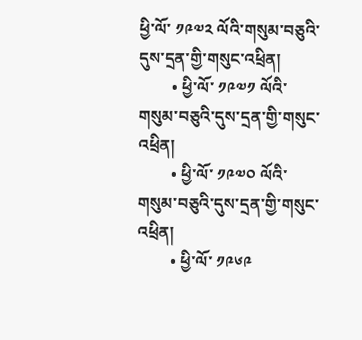ཕྱི་ལོ་ ༡༩༧༢ ལོའི་གསུམ་བཅུའི་དུས་དྲན་གྱི་གསུང་འཕྲིན།
        • ཕྱི་ལོ་ ༡༩༧༡ ལོའི་གསུམ་བཅུའི་དུས་དྲན་གྱི་གསུང་འཕྲིན།
        • ཕྱི་ལོ་ ༡༩༧༠ ལོའི་གསུམ་བཅུའི་དུས་དྲན་གྱི་གསུང་འཕྲིན།
        • ཕྱི་ལོ་ ༡༩༦༩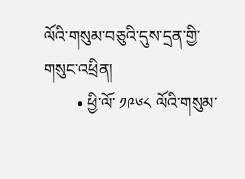ལོའི་གསུམ་བཅུའི་དུས་དྲན་གྱི་གསུང་འཕྲིན།
        • ཕྱི་ལོ་ ༡༩༦༨ ལོའི་གསུམ་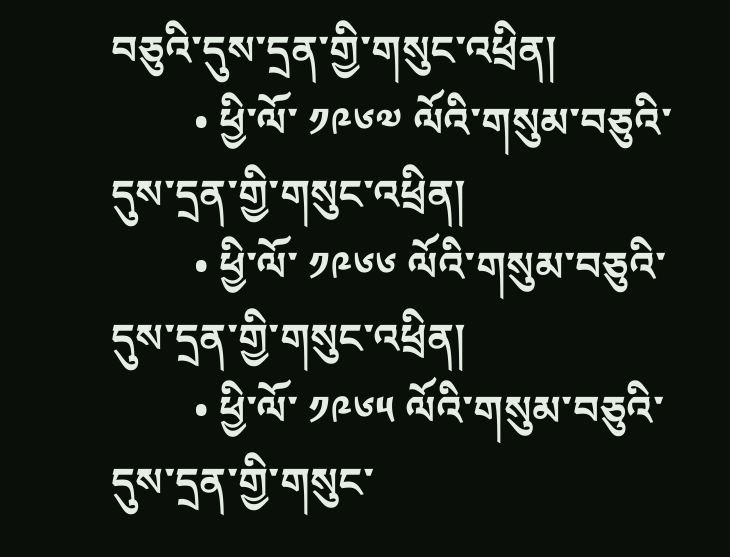བཅུའི་དུས་དྲན་གྱི་གསུང་འཕྲིན།
        • ཕྱི་ལོ་ ༡༩༦༧ ལོའི་གསུམ་བཅུའི་དུས་དྲན་གྱི་གསུང་འཕྲིན།
        • ཕྱི་ལོ་ ༡༩༦༦ ལོའི་གསུམ་བཅུའི་དུས་དྲན་གྱི་གསུང་འཕྲིན།
        • ཕྱི་ལོ་ ༡༩༦༥ ལོའི་གསུམ་བཅུའི་དུས་དྲན་གྱི་གསུང་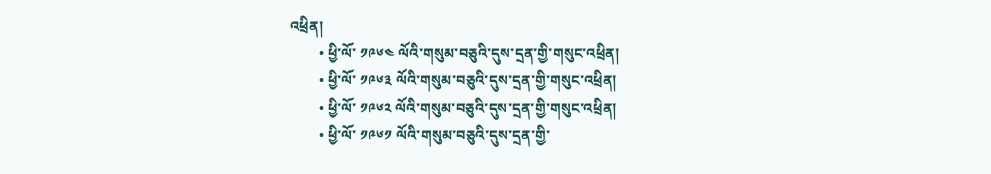འཕྲིན།
        • ཕྱི་ལོ་ ༡༩༦༤ ལོའི་གསུམ་བཅུའི་དུས་དྲན་གྱི་གསུང་འཕྲིན།
        • ཕྱི་ལོ་ ༡༩༦༣ ལོའི་གསུམ་བཅུའི་དུས་དྲན་གྱི་གསུང་འཕྲིན།
        • ཕྱི་ལོ་ ༡༩༦༢ ལོའི་གསུམ་བཅུའི་དུས་དྲན་གྱི་གསུང་འཕྲིན།
        • ཕྱི་ལོ་ ༡༩༦༡ ལོའི་གསུམ་བཅུའི་དུས་དྲན་གྱི་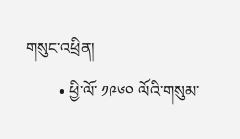གསུང་འཕྲིན།
        • ཕྱི་ལོ་ ༡༩༦༠ ལོའི་གསུམ་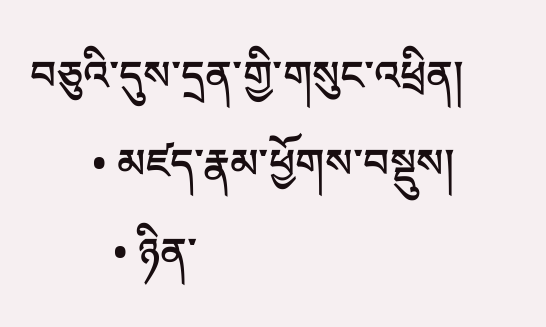བཅུའི་དུས་དྲན་གྱི་གསུང་འཕྲིན།
      • མཛད་རྣམ་ཕྱོགས་བསྡུས།
        • ཉིན་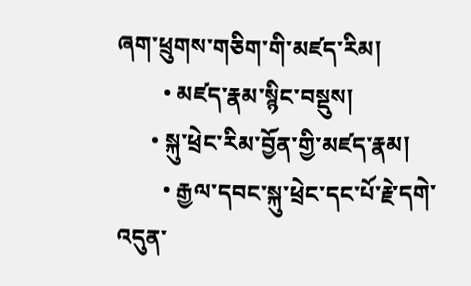ཞག་ཕྲུགས་གཅིག་གི་མཛད་རིམ།
        • མཛད་རྣམ་སྙིང་བསྡུས།
      • སྐུ་ཕྲེང་རིམ་བྱོན་གྱི་མཛད་རྣམ།
        • རྒྱལ་དབང་སྐུ་ཕྲེང་དང་པོ་རྗེ་དགེ་འདུན་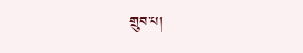གྲུབ་པ།